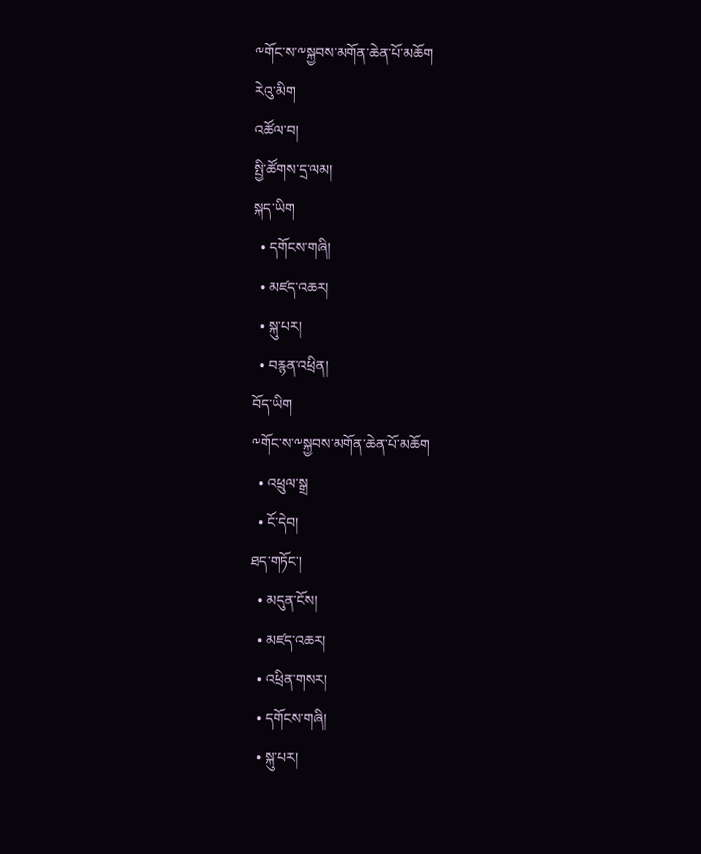༸གོང་ས་༸སྐྱབས་མགོན་ཆེན་པོ་མཆོག
རེའུ་མིག
འཚོལ་བ།
སྤྱི་ཚོགས་དྲ་ལམ།
སྐད་ཡིག
  • དགོངས་གཞི།
  • མཛད་འཆར།
  • སྐུ་པར།
  • བརྙན་འཕྲིན།
བོད་ཡིག
༸གོང་ས་༸སྐྱབས་མགོན་ཆེན་པོ་མཆོག
  • འཕྲུལ་སྒྲ
  • ངོ་དེབ།
ཐད་གཏོང་།
  • མདུན་ངོས།
  • མཛད་འཆར།
  • འཕྲིན་གསར།
  • དགོངས་གཞི།
  • སྐུ་པར།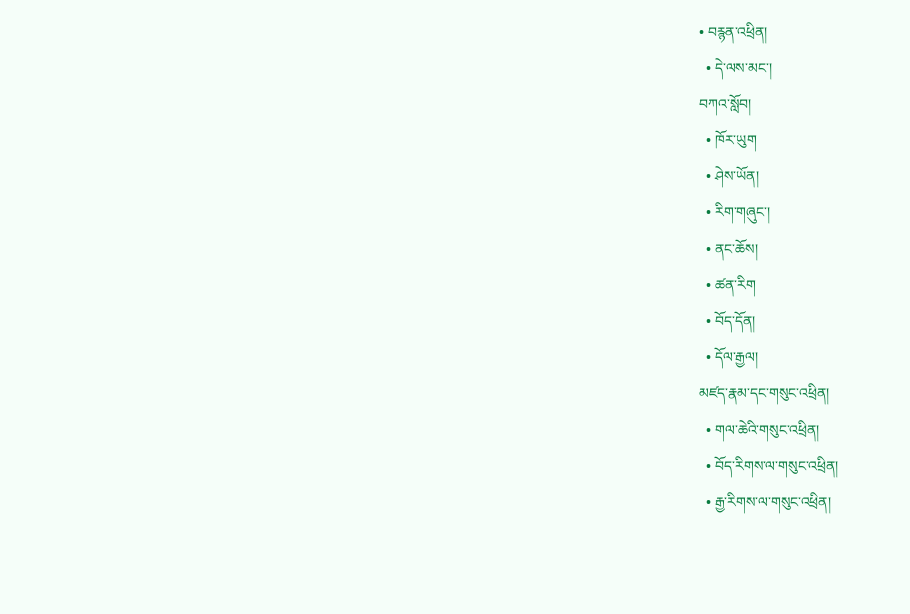• བརྙན་འཕྲིན།
  • དེ་ལས་མང་།
བཀའ་སློབ།
  • ཁོར་ཡུག
  • ཤེས་ཡོན།
  • རིག་གཞུང་།
  • ནང་ཆོས།
  • ཚན་རིག
  • བོད་དོན།
  • དོལ་རྒྱལ།
མཛད་རྣམ་དང་གསུང་འཕྲིན།
  • གལ་ཆེའི་གསུང་འཕྲིན།
  • བོད་རིགས་ལ་གསུང་འཕྲིན།
  • རྒྱ་རིགས་ལ་གསུང་འཕྲིན།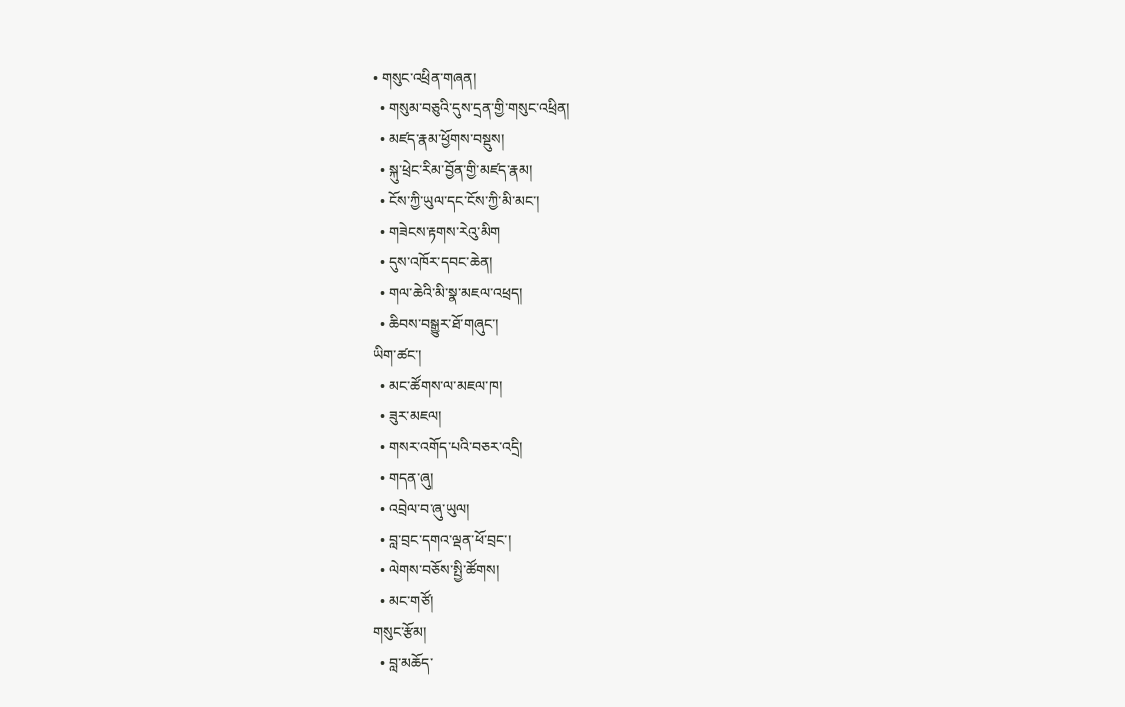• གསུང་འཕྲིན་གཞན།
  • གསུམ་བཅུའི་དུས་དྲན་གྱི་གསུང་འཕྲིན།
  • མཛད་རྣམ་ཕྱོགས་བསྡུས།
  • སྐུ་ཕྲེང་རིམ་བྱོན་གྱི་མཛད་རྣམ།
  • ངོས་ཀྱི་ཡུལ་དང་ངོས་ཀྱི་མི་མང་།
  • གཟེངས་རྟགས་རེའུ་མིག
  • དུས་འཁོར་དབང་ཆེན།
  • གལ་ཆེའི་མི་སྣ་མཇལ་འཕྲད།
  • ཆིབས་བསྒྱུར་ཐོ་གཞུང་།
ཡིག་ཚང་།
  • མང་ཚོགས་ལ་མཇལ་ཁ།
  • ཟུར་མཇལ།
  • གསར་འགོད་པའི་བཅར་འདྲི།
  • གདན་ཞུ།
  • འབྲེལ་བ་ཞུ་ཡུལ།
  • བླ་བྲང་དགའ་ལྡན་ཕོ་བྲང་།
  • ལེགས་བཅོས་སྤྱི་ཚོགས།
  • མང་གཙོ།
གསུང་རྩོམ།
  • བླ་མཆོད་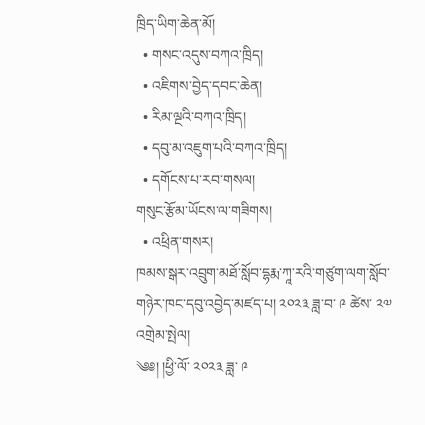ཁྲིད་ཡིག་ཆེན་མོ།
  • གསང་འདུས་བཀའ་ཁྲིད།
  • འཇིགས་བྱེད་དབང་ཆེན།
  • རིམ་ལྔའི་བཀའ་ཁྲིད།
  • དབུ་མ་འཇུག་པའི་བཀའ་ཁྲིད།
  • དགོངས་པ་རབ་གསལ།
གསུང་རྩོམ་ཡོངས་ལ་གཟིགས།
  • འཕྲིན་གསར།
ཁམས་སྒར་འབྲུག་མཐོ་སློབ་དྷརྨ་ཀཱ་རའི་གཙུག་ལག་སློབ་གཉེར་ཁང་དབུ་འབྱེད་མཛད་པ། ༢༠༢༣ ཟླ་བ་ ༩ ཚེས་ ༢༧
འགྲེམ་སྤེལ།
༄༅། །ཕྱི་ལོ་ ༢༠༢༣ ཟླ་ ༩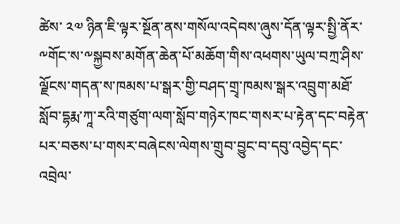ཚེས་ ༢༧ ཉིན་ཇི་ལྟར་སྔོན་ནས་གསོལ་འདེབས་ཞུས་དོན་ལྟར་སྤྱི་ནོར་༸གོང་ས་༸སྐྱབས་མགོན་ཆེན་པོ་མཆོག་གིས་འཕགས་ཡུལ་བཀྲ་ཤིས་ལྗོངས་གདན་ས་ཁམས་པ་སྒར་གྱི་བཤད་གྲྭ་ཁམས་སྒར་འབྲུག་མཐོ་སློབ་དྷརྨ་ཀཱ་རའི་གཙུག་ལག་སློབ་གཉེར་ཁང་གསར་པ་རྟེན་དང་བརྟེན་པར་བཅས་པ་གསར་བཞེངས་ལེགས་གྲུབ་བྱུང་བ་དབུ་འབྱེད་དང་འབྲེལ་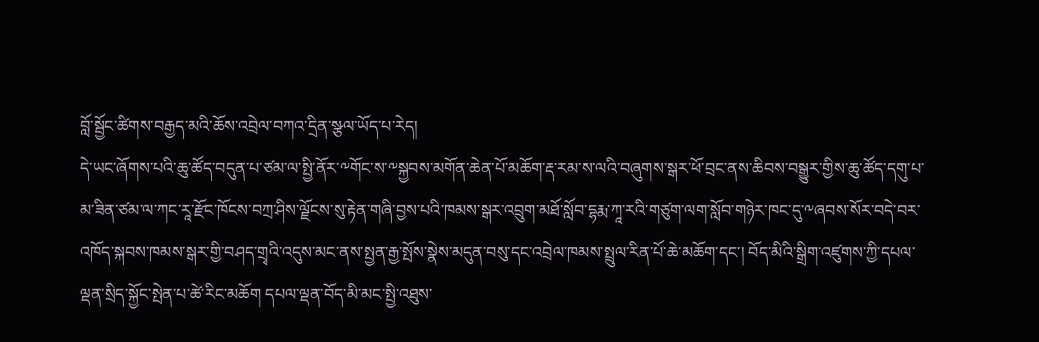བློ་སྦྱོང་ཚིགས་བརྒྱད་མའི་ཆོས་འབྲེལ་བཀའ་དྲིན་སྩལ་ཡོད་པ་རེད།
དེ་ཡང་ཞོགས་པའི་ཆུ་ཚོད་བདུན་པ་ཙམ་ལ་སྤྱི་ནོར་༸གོང་ས་༸སྐྱབས་མགོན་ཆེན་པོ་མཆོག་རྡ་རམ་ས་ལའི་བཞུགས་སྒར་ཕོ་བྲང་ནས་ཆིབས་བསྒྱུར་གྱིས་ཆུ་ཚོད་དགུ་པ་མ་ཟིན་ཙམ་ལ་ཀང་རཱ་རྫོང་ཁོངས་བཀྲ་ཤིས་ལྗོངས་སུ་རྟེན་གཞི་བྱས་པའི་ཁམས་སྒར་འབྲུག་མཐོ་སློབ་དྷརྨ་ཀཱ་རའི་གཙུག་ལག་སློབ་གཉེར་ཁང་དུ་༸ཞབས་སོར་བདེ་བར་འཁོད་སྐབས་ཁམས་སྒར་གྱི་བཤད་གྲྭའི་འདུས་མང་ནས་སྤྱན་རྒྱ་སྤོས་སྣེས་མདུན་བསུ་དང་འབྲེལ་ཁམས་སྤྲུལ་རིན་པོ་ཆེ་མཆོག་དང་། བོད་མིའི་སྒྲིག་འཛུགས་ཀྱི་དཔལ་ལྡན་སྲིད་སྐྱོང་སྤེན་པ་ཚེ་རིང་མཆོག དཔལ་ལྡན་བོད་མི་མང་སྤྱི་འཐུས་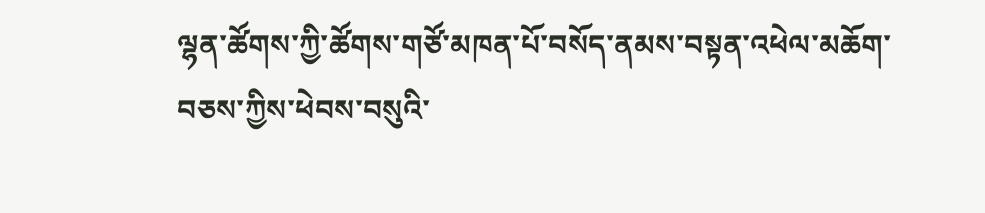ལྷན་ཚོགས་ཀྱི་ཚོགས་གཙོ་མཁན་པོ་བསོད་ནམས་བསྟན་འཕེལ་མཆོག་བཅས་ཀྱིས་ཕེབས་བསུའི་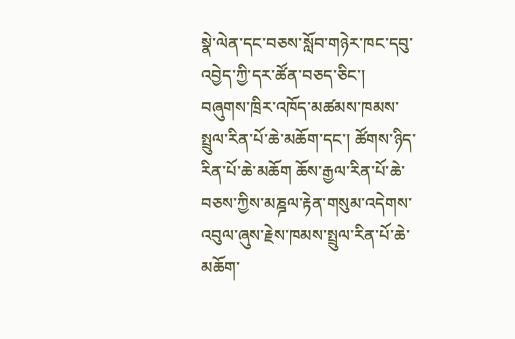སྣེ་ལེན་དང་བཅས་སློབ་གཉེར་ཁང་དབུ་འབྱེད་ཀྱི་དར་ཚོན་བཅད་ཅིང་། བཞུགས་ཁྲིར་འཁོད་མཚམས་ཁམས་སྤྲུལ་རིན་པོ་ཆེ་མཆོག་དང་། ཚོགས་ཉིད་རིན་པོ་ཆེ་མཆོག ཆོས་རྒྱལ་རིན་པོ་ཆེ་བཅས་ཀྱིས་མཎྜལ་རྟེན་གསུམ་འདེགས་འབུལ་ཞུས་རྗེས་ཁམས་སྤྲུལ་རིན་པོ་ཆེ་མཆོག་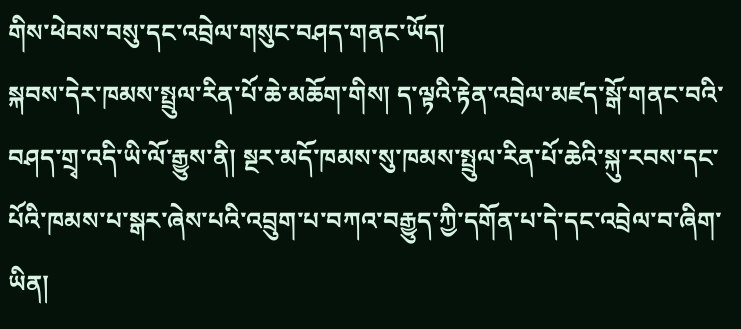གིས་ཕེབས་བསུ་དང་འབྲེལ་གསུང་བཤད་གནང་ཡོད།
སྐབས་དེར་ཁམས་སྤྲུལ་རིན་པོ་ཆེ་མཆོག་གིས། ད་ལྟའི་རྟེན་འབྲེལ་མཛད་སྒོ་གནང་བའི་བཤད་གྲྭ་འདི་ཡི་ལོ་རྒྱུས་ནི། སྔར་མདོ་ཁམས་སུ་ཁམས་སྤྲུལ་རིན་པོ་ཆེའི་སྐུ་རབས་དང་པོའི་ཁམས་པ་སྒར་ཞེས་པའི་འབྲུག་པ་བཀའ་བརྒྱུད་ཀྱི་དགོན་པ་དེ་དང་འབྲེལ་བ་ཞིག་ཡིན།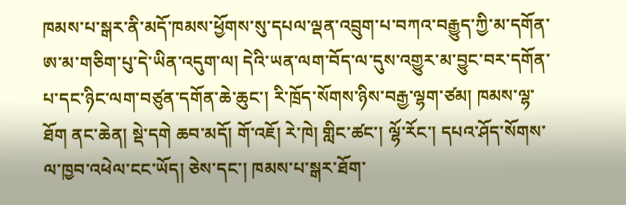ཁམས་པ་སྒར་ནི་མདོ་ཁམས་ཕྱོགས་སུ་དཔལ་ལྡན་འབྲུག་པ་བཀའ་བརྒྱུད་ཀྱི་མ་དགོན་ཨ་མ་གཅིག་པུ་དེ་ཡིན་འདུག་ལ། དེའི་ཡན་ལག་བོད་ལ་དུས་འགྱུར་མ་བྱུང་བར་དགོན་པ་དང་ཉིང་ལག་བཙུན་དགོན་ཆེ་ཆུང་། རི་ཁྲོད་སོགས་ཉིས་བརྒྱ་ལྷག་ཙམ། ཁམས་ལྷ་ཐོག ནང་ཆེན། སྡེ་དགེ ཆབ་མདོ། གོ་འཇོ། རེ་ཁེ། གླིང་ཚང་། ལྷོ་རོང་། དཔའ་ཤོད་སོགས་ལ་ཁྱབ་འཕེལ་ངང་ཡོད། ཅེས་དང་། ཁམས་པ་སྒར་ཐོག་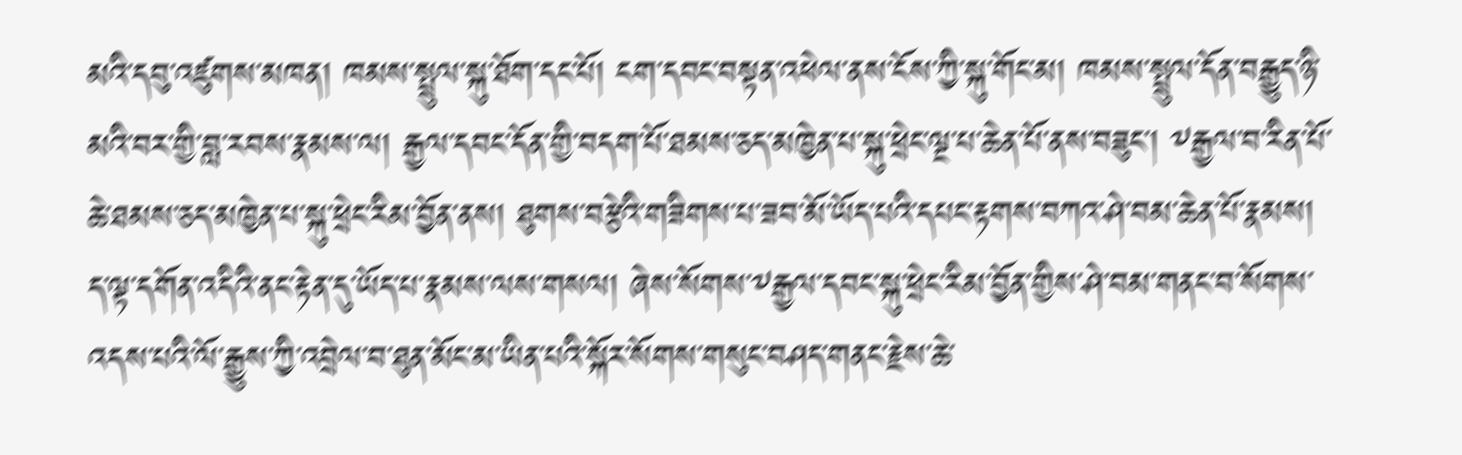མའི་དབུ་འཛུགས་མཁན། ཁམས་སྤྲུལ་སྐུ་ཐོག་དང་པོ། ངག་དབང་བསྟན་འཕེལ་ནས་ངོས་ཀྱི་སྐུ་གོང་མ། ཁམས་སྤྲུལ་དོན་བརྒྱུད་ཉི་མའི་བར་གྱི་བླ་རབས་རྣམས་ལ། རྒྱལ་དབང་དོན་གྱི་བདག་པོ་ཐམས་ཅད་མཁྱེན་པ་སྐུ་ཕྲེང་ལྔ་པ་ཆེན་པོ་ནས་བཟུང་། ༸རྒྱལ་བ་རིན་པོ་ཆེ་ཐམས་ཅད་མཁྱེན་པ་སྐུ་ཕྲེང་རིམ་བྱོན་ནས། ཐུགས་བརྩེའི་གཟིགས་པ་ཟབ་མོ་ཡོད་པའི་དཔང་རྟགས་བཀའ་ཤེ་བམ་ཆེན་པོ་རྣམས། ད་ལྟ་དགོན་འདིའི་ནང་རྟེན་དུ་ཡོད་པ་རྣམས་ལས་གསལ། ཞེས་སོགས་༸རྒྱལ་དབང་སྐུ་ཕྲེང་རིམ་བྱོན་གྱིས་ཤེ་བམ་གནང་བ་སོགས་འདས་པའི་ལོ་རྒྱུས་ཀྱི་འབྲེལ་བ་ཐུན་མོང་མ་ཡིན་པའི་སྐོར་སོགས་གསུང་བཤད་གནང་རྗེས་ཆེ་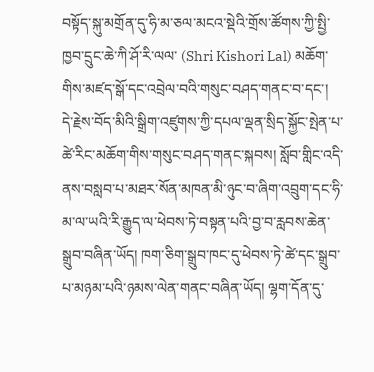བསྟོད་སྐུ་མགྲོན་དུ་ཧི་མ་ཅལ་མངའ་སྡེའི་གྲོས་ཚོགས་ཀྱི་སྤྱི་ཁྱབ་དྲུང་ཆེ་ཀི་ཤོ་རི་ལལ་ (Shri Kishori Lal) མཆོག་གིས་མཛད་སྒོ་དང་འབྲེལ་བའི་གསུང་བཤད་གནང་བ་དང་།
དེ་རྗེས་བོད་མིའི་སྒྲིག་འཛུགས་ཀྱི་དཔལ་ལྡན་སྲིད་སྐྱོང་སྤེན་པ་ཚེ་རིང་མཆོག་གིས་གསུང་བཤད་གནང་སྐབས། སློབ་གླིང་འདི་ནས་བསླབ་པ་མཐར་སོན་མཁན་མི་ཉུང་བ་ཞིག་འབྲུག་དང་ཧི་མ་ལ་ཡའི་རི་རྒྱུད་ལ་ཕེབས་ཏེ་བསྟན་པའི་བྱ་བ་རླབས་ཆེན་སྒྲུབ་བཞིན་ཡོད། ཁག་ཅིག་སྒྲུབ་ཁང་དུ་ཕེབས་ཏེ་ཚེ་དང་སྒྲུབ་པ་མཉམ་པའི་ཉམས་ལེན་གནང་བཞིན་ཡོད། ལྷག་དོན་དུ་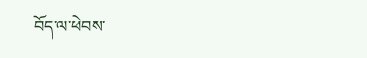བོད་ལ་ཕེབས་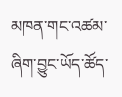མཁན་གང་འཚམ་ཞིག་བྱུང་ཡོད་ཚོད་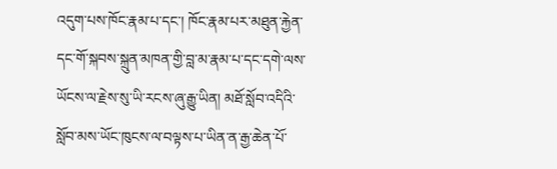འདུག་པས་ཁོང་རྣམ་པ་དང་། ཁོང་རྣམ་པར་མཐུན་རྐྱེན་དང་གོ་སྐབས་སྐྲུན་མཁན་གྱི་བླ་མ་རྣམ་པ་དང་དགེ་ལས་ཡོངས་ལ་རྗེས་སུ་ཡི་རངས་ཞུ་རྒྱུ་ཡིན། མཐོ་སློབ་འདིའི་སློབ་མས་ཡོང་ཁུངས་ལ་བལྟས་པ་ཡིན་ན་རྒྱ་ཆེན་པོ་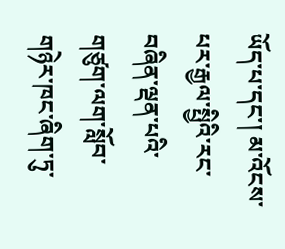ཡོད་པ་དང་། མ་འོངས་པར་རྒྱལ་སྤྱིའི་རང་བཞིན་ལྡན་པའི་གཙུག་ལག་སློབ་གཉེར་ཁང་ཞིག་ཏུ་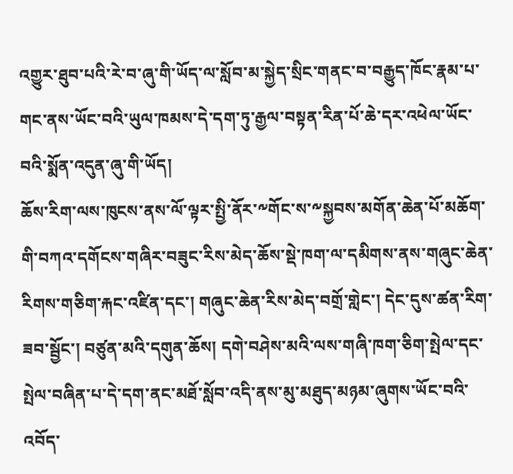འགྱུར་ཐུབ་པའི་རེ་བ་ཞུ་གི་ཡོད་ལ་སློབ་མ་སྐྱེད་སྲིང་གནང་བ་བརྒྱུད་ཁོང་རྣམ་པ་གང་ནས་ཡོང་བའི་ཡུལ་ཁམས་དེ་དག་ཏུ་རྒྱལ་བསྟན་རིན་པོ་ཆེ་དར་འཕེལ་ཡོང་བའི་སྨོན་འདུན་ཞུ་གི་ཡོད།
ཆོས་རིག་ལས་ཁུངས་ནས་ལོ་ལྟར་སྤྱི་ནོར་༸གོང་ས་༸སྐྱབས་མགོན་ཆེན་པོ་མཆོག་གི་བཀའ་དགོངས་གཞིར་བཟུང་རིས་མེད་ཆོས་སྡེ་ཁག་ལ་དམིགས་ནས་གཞུང་ཆེན་རིགས་གཅིག་རྐང་འཛིན་དང་། གཞུང་ཆེན་རིས་མེད་བགྲོ་གླེང་། དེང་དུས་ཚན་རིག་ཟབ་སྦྱོང་། བཙུན་མའི་དགུན་ཆོས། དགེ་བཤེས་མའི་ལས་གཞི་ཁག་ཅིག་སྤེལ་དང་སྤེལ་བཞིན་པ་དེ་དག་ནང་མཐོ་སློབ་འདི་ནས་མུ་མཐུད་མཉམ་ཞུགས་ཡོང་བའི་འབོད་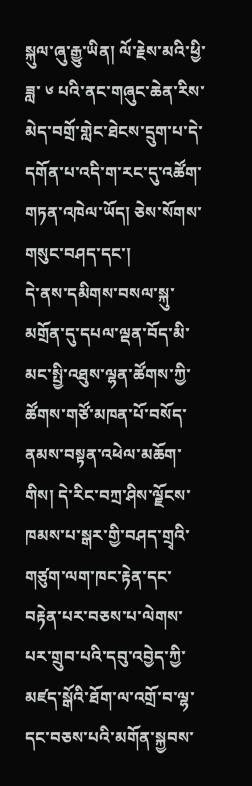སྐུལ་ཞུ་རྒྱུ་ཡིན། ལོ་རྗེས་མའི་ཕྱི་ཟླ་ ༦ པའི་ནང་གཞུང་ཆེན་རིས་མེད་བགྲོ་གླེང་ཐེངས་དྲུག་པ་དེ་དགོན་པ་འདི་ག་རང་དུ་འཚོག་གཏན་འཁེལ་ཡོད། ཅེས་སོགས་གསུང་བཤད་དང་།
དེ་ནས་དམིགས་བསལ་སྐུ་མགྲོན་དུ་དཔལ་ལྡན་བོད་མི་མང་སྤྱི་འཐུས་ལྷན་ཚོགས་ཀྱི་ཚོགས་གཙོ་མཁན་པོ་བསོད་ནམས་བསྟན་འཕེལ་མཆོག་གིས། དེ་རིང་བཀྲ་ཤིས་ལྗོངས་ཁམས་པ་སྒར་གྱི་བཤད་གྲྭའི་གཙུག་ལག་ཁང་རྟེན་དང་བརྟེན་པར་བཅས་པ་ལེགས་པར་གྲུབ་པའི་དབུ་འབྱེད་ཀྱི་མཛད་སྒོའི་ཐོག་ལ་འགྲོ་བ་ལྷ་དང་བཅས་པའི་མགོན་སྐྱབས་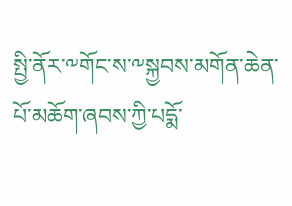སྤྱི་ནོར་༸གོང་ས་༸སྐྱབས་མགོན་ཆེན་པོ་མཆོག་ཞབས་ཀྱི་པདྨོ་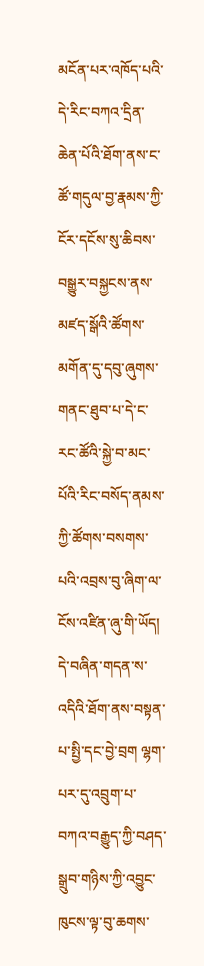མངོན་པར་འཁོད་པའི་དེ་རིང་བཀའ་དྲིན་ཆེན་པོའི་ཐོག་ནས་ང་ཚོ་གདུལ་བྱ་རྣམས་ཀྱི་ངོར་དངོས་སུ་ཆིབས་བསྒྱུར་བསྐྱངས་ནས་མཛད་སྒོའི་ཚོགས་མགོན་དུ་དབུ་ཞུགས་གནང་ཐུབ་པ་དེ་ང་རང་ཚོའི་སྐྱེ་བ་མང་པོའི་རིང་བསོད་ནམས་ཀྱི་ཚོགས་བསགས་པའི་འབྲས་བུ་ཞིག་ལ་ངོས་འཛིན་ཞུ་གི་ཡོད། དེ་བཞིན་གདན་ས་འདིའི་ཐོག་ནས་བསྟན་པ་སྤྱི་དང་བྱེ་བྲག ལྷག་པར་དུ་འབྲུག་པ་བཀའ་བརྒྱུད་ཀྱི་བཤད་སྒྲུབ་གཉིས་ཀྱི་འབྱུང་ཁུངས་ལྟ་བུ་ཆགས་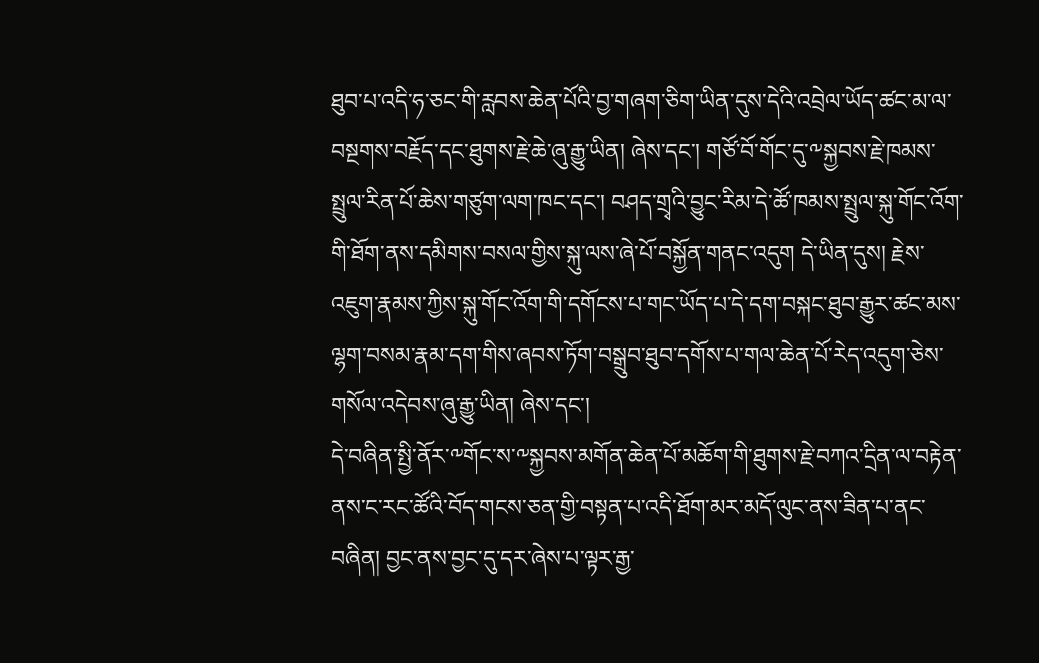ཐུབ་པ་འདི་ཧ་ཅང་གི་རླབས་ཆེན་པོའི་བྱ་གཞག་ཅིག་ཡིན་དུས་དེའི་འབྲེལ་ཡོད་ཚང་མ་ལ་བསྔགས་བརྗོད་དང་ཐུགས་རྗེ་ཆེ་ཞུ་རྒྱུ་ཡིན། ཞེས་དང་། གཙོ་བོ་གོང་དུ་༸སྐྱབས་རྗེ་ཁམས་སྤྲུལ་རིན་པོ་ཆེས་གཙུག་ལག་ཁང་དང་། བཤད་གྲྭའི་བྱུང་རིམ་དེ་ཚོ་ཁམས་སྤྲུལ་སྐུ་གོང་འོག་གི་ཐོག་ནས་དམིགས་བསལ་གྱིས་སྐུ་ལས་ཞེ་པོ་བསྐྱོན་གནང་འདུག དེ་ཡིན་དུས། རྗེས་འཇུག་རྣམས་ཀྱིས་སྐུ་གོང་འོག་གི་དགོངས་པ་གང་ཡོད་པ་དེ་དག་བསྐང་ཐུབ་རྒྱུར་ཚང་མས་ལྷག་བསམ་རྣམ་དག་གིས་ཞབས་ཏོག་བསྒྲུབ་ཐུབ་དགོས་པ་གལ་ཆེན་པོ་རེད་འདུག་ཅེས་གསོལ་འདེབས་ཞུ་རྒྱུ་ཡིན། ཞེས་དང་།
དེ་བཞིན་སྤྱི་ནོར་༸གོང་ས་༸སྐྱབས་མགོན་ཆེན་པོ་མཆོག་གི་ཐུགས་རྗེ་བཀའ་དྲིན་ལ་བརྟེན་ནས་ང་རང་ཚོའི་བོད་གངས་ཅན་གྱི་བསྟན་པ་འདི་ཐོག་མར་མདོ་ལུང་ནས་ཟིན་པ་ནང་བཞིན། བྱང་ནས་བྱང་དུ་དར་ཞེས་པ་ལྟར་རྒྱ་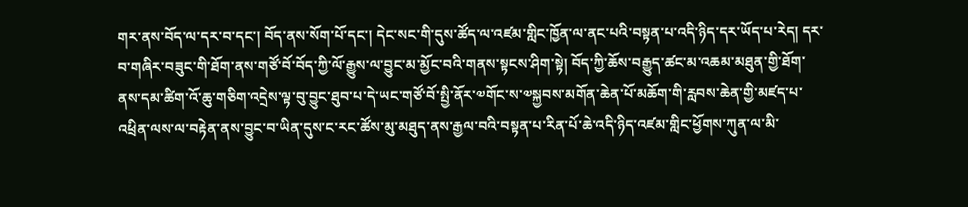གར་ནས་བོད་ལ་དར་བ་དང་། བོད་ནས་སོག་པོ་དང་། དེང་སང་གི་དུས་ཚོད་ལ་འཛམ་གླིང་ཁྱོན་ལ་ནང་པའི་བསྟན་པ་འདི་ཉིད་དར་ཡོད་པ་རེད། དར་བ་གཞིར་བཟུང་གི་ཐོག་ནས་གཙོ་བོ་བོད་ཀྱི་ལོ་རྒྱུས་ལ་བྱུང་མ་མྱོང་བའི་གནས་སྟངས་ཤིག་སྟེ། བོད་ཀྱི་ཆོས་བརྒྱུད་ཚང་མ་འཆམ་མཐུན་གྱི་ཐོག་ནས་དམ་ཚིག་འོ་ཆུ་གཅིག་འདྲེས་ལྟ་བུ་བྱུང་ཐུབ་པ་དེ་ཡང་གཙོ་བོ་སྤྱི་ནོར་༧གོང་ས་༧སྐྱབས་མགོན་ཆེན་པོ་མཆོག་གི་རླབས་ཆེན་གྱི་མཛད་པ་འཕྲིན་ལས་ལ་བརྟེན་ནས་བྱུང་བ་ཡིན་དུས་ང་རང་ཚོས་མུ་མཐུད་ནས་རྒྱལ་བའི་བསྟན་པ་རིན་པོ་ཆེ་འདི་ཉིད་འཛམ་གླིང་ཕྱོགས་ཀུན་ལ་མི་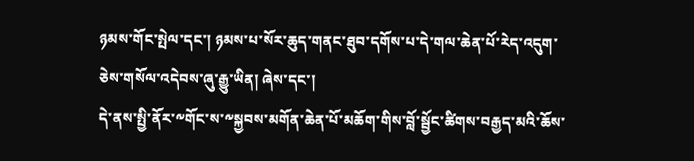ཉམས་གོང་སྤེལ་དང་། ཉམས་པ་སོར་ཆུད་གནང་ཐུབ་དགོས་པ་དེ་གལ་ཆེན་པོ་རེད་འདུག་ཅེས་གསོལ་འདེབས་ཞུ་རྒྱུ་ཡིན། ཞེས་དང་།
དེ་ནས་སྤྱི་ནོར་༸གོང་ས་༸སྐྱབས་མགོན་ཆེན་པོ་མཆོག་གིས་བློ་སྦྱོང་ཚིགས་བརྒྱད་མའི་ཆོས་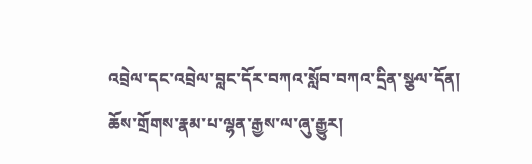འབྲེལ་དང་འབྲེལ་བླང་དོར་བཀའ་སློབ་བཀའ་དྲིན་སྩལ་དོན། ཆོས་གྲོགས་རྣམ་པ་ལྷན་རྒྱས་ལ་ཞུ་རྒྱུར།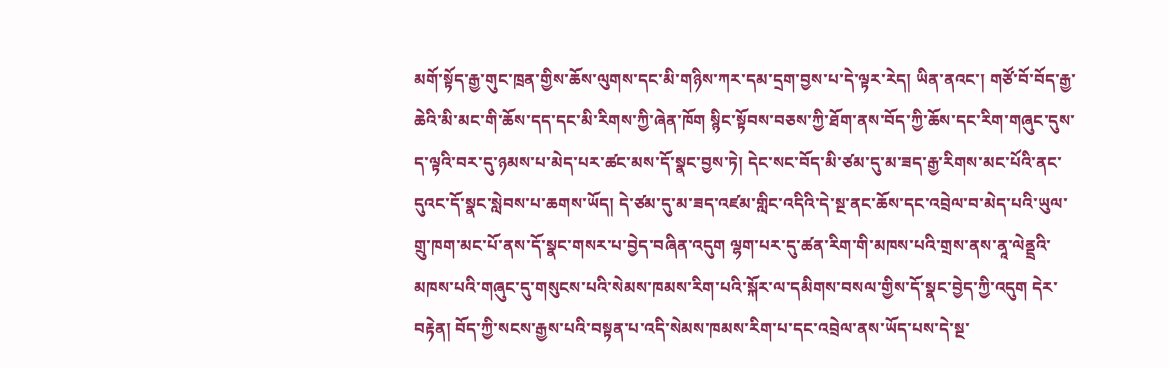མགོ་སྟོད་རྒྱ་གུང་ཁྲན་གྱིས་ཆོས་ལུགས་དང་མི་གཉིས་ཀར་དམ་དྲག་བྱས་པ་དེ་ལྟར་རེད། ཡིན་ནའང་། གཙོ་བོ་བོད་རྒྱ་ཆེའི་མི་མང་གི་ཆོས་དད་དང་མི་རིགས་ཀྱི་ཞེན་ཁོག སྙིང་སྟོབས་བཅས་ཀྱི་ཐོག་ནས་བོད་ཀྱི་ཆོས་དང་རིག་གཞུང་དུས་ད་ལྟའི་བར་དུ་ཉམས་པ་མེད་པར་ཚང་མས་དོ་སྣང་བྱས་ཏེ། དེང་སང་བོད་མི་ཙམ་དུ་མ་ཟད་རྒྱ་རིགས་མང་པོའི་ནང་དུའང་དོ་སྣང་སླེབས་པ་ཆགས་ཡོད། དེ་ཙམ་དུ་མ་ཟད་འཛམ་གླིང་འདིའི་དེ་སྔ་ནང་ཆོས་དང་འབྲེལ་བ་མེད་པའི་ཡུལ་གྲུ་ཁག་མང་པོ་ནས་དོ་སྣང་གསར་པ་བྱེད་བཞིན་འདུག ལྷག་པར་དུ་ཚན་རིག་གི་མཁས་པའི་གྲས་ནས་ནཱ་ལེནྡྲའི་མཁས་པའི་གཞུང་དུ་གསུངས་པའི་སེམས་ཁམས་རིག་པའི་སྐོར་ལ་དམིགས་བསལ་གྱིས་དོ་སྣང་བྱེད་ཀྱི་འདུག དེར་བརྟེན། བོད་ཀྱི་སངས་རྒྱས་པའི་བསྟན་པ་འདི་སེམས་ཁམས་རིག་པ་དང་འབྲེལ་ནས་ཡོད་པས་དེ་སྔ་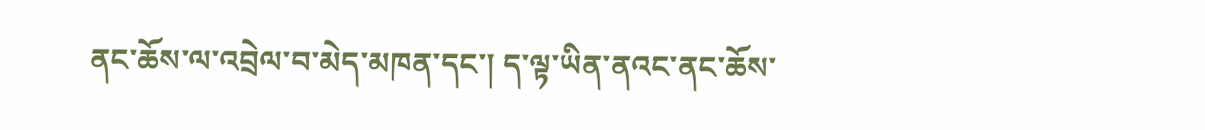ནང་ཆོས་ལ་འབྲེལ་བ་མེད་མཁན་དང་། ད་ལྟ་ཡིན་ནའང་ནང་ཆོས་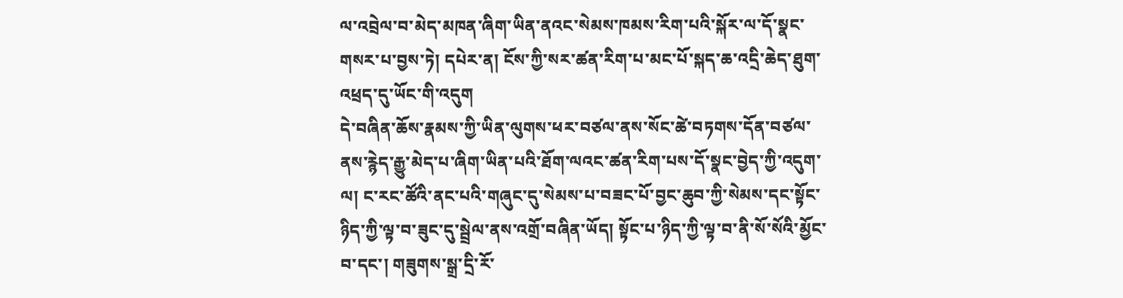ལ་འབྲེལ་བ་མེད་མཁན་ཞིག་ཡིན་ནའང་སེམས་ཁམས་རིག་པའི་སྐོར་ལ་དོ་སྣང་གསར་པ་བྱས་ཏེ། དཔེར་ན། ངོས་ཀྱི་སར་ཚན་རིག་པ་མང་པོ་སྐད་ཆ་འདྲི་ཆེད་ཐུག་འཕྲད་དུ་ཡོང་གི་འདུག
དེ་བཞིན་ཆོས་རྣམས་ཀྱི་ཡིན་ལུགས་ཕར་བཙལ་ནས་སོང་ཚེ་བཏགས་དོན་བཙལ་ནས་རྙེད་རྒྱུ་མེད་པ་ཞིག་ཡིན་པའི་ཐོག་ལའང་ཚན་རིག་པས་དོ་སྣང་བྱེད་ཀྱི་འདུག་ལ། ང་རང་ཚོའི་ནང་པའི་གཞུང་དུ་སེམས་པ་བཟང་པོ་བྱང་ཆུབ་ཀྱི་སེམས་དང་སྟོང་ཉིད་ཀྱི་ལྟ་བ་ཟུང་དུ་སྦྲེལ་ནས་འགྲོ་བཞིན་ཡོད། སྟོང་པ་ཉིད་ཀྱི་ལྟ་བ་ནི་སོ་སོའི་མྱོང་བ་དང་། གཟུགས་སྒྲ་དྲི་རོ་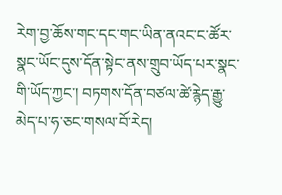རེག་བྱ་ཆོས་གང་དང་གང་ཡིན་ནའང་ང་ཚོར་སྣང་ཡོང་དུས་དོན་སྟེང་ནས་གྲུབ་ཡོད་པར་སྣང་གི་ཡོད་ཀྱང་། བཏགས་དོན་བཙལ་ཚེ་རྙེད་རྒྱུ་མེད་པ་ཧ་ཅང་གསལ་བོ་རེད།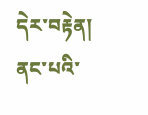དེར་བརྟེན། ནང་པའི་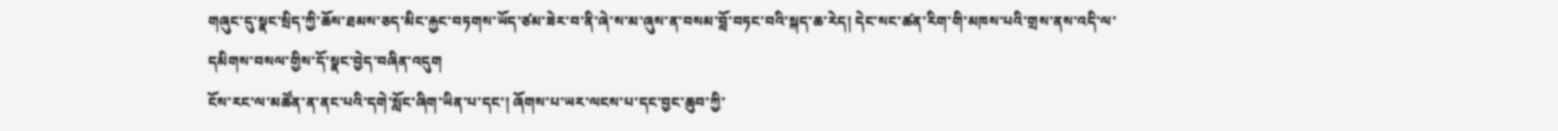གཞུང་དུ་སྣང་སྲིད་ཀྱི་ཆོས་ཐམས་ཅད་མིང་རྐྱང་བཏགས་ཡོད་ཙམ་ཟེར་བ་ནི་ཞེ་ས་མ་ཞུས་ན་བསམ་བློ་བཏང་བའི་སྐད་ཆ་རེད། དེང་སང་ཚན་རིག་གི་མཁས་པའི་གྲས་ནས་འདི་ལ་དམིགས་བསལ་གྱིས་དོ་སྣང་བྱེད་བཞིན་འདུག
ངོས་རང་ལ་མཚོན་ན་ནང་པའི་དགེ་སློང་ཞིག་ཡིན་པ་དང་། ཞོགས་པ་ཡར་ལངས་པ་དང་བྱང་ཆུབ་ཀྱི་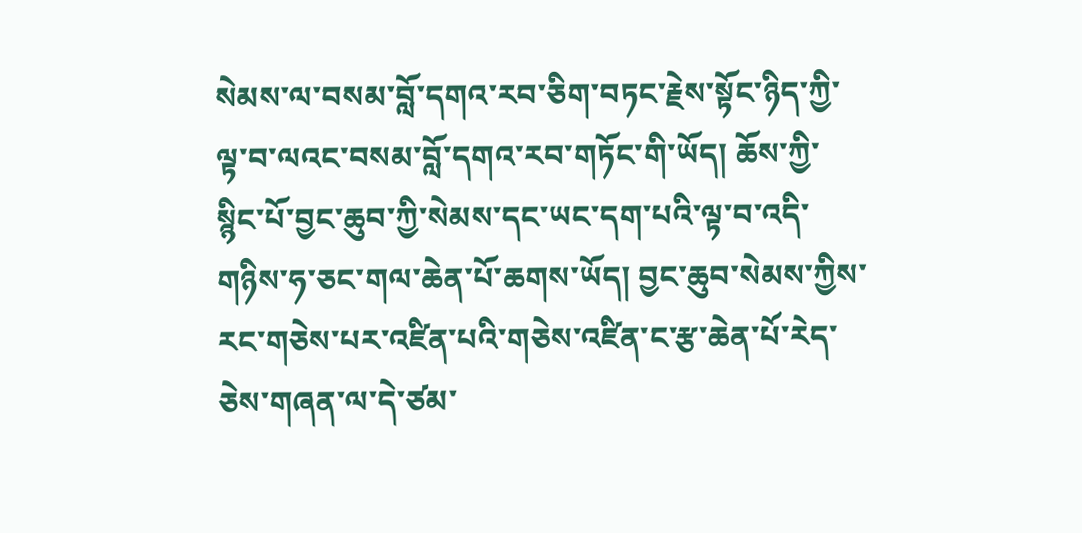སེམས་ལ་བསམ་བློ་དགའ་རབ་ཅིག་བཏང་རྗེས་སྟོང་ཉིད་ཀྱི་ལྟ་བ་ལའང་བསམ་བློ་དགའ་རབ་གཏོང་གི་ཡོད། ཆོས་ཀྱི་སྙིང་པོ་བྱང་ཆུབ་ཀྱི་སེམས་དང་ཡང་དག་པའི་ལྟ་བ་འདི་གཉིས་ཧ་ཅང་གལ་ཆེན་པོ་ཆགས་ཡོད། བྱང་ཆུབ་སེམས་ཀྱིས་རང་གཅེས་པར་འཛིན་པའི་གཅེས་འཛིན་ང་རྩ་ཆེན་པོ་རེད་ཅེས་གཞན་ལ་དེ་ཙམ་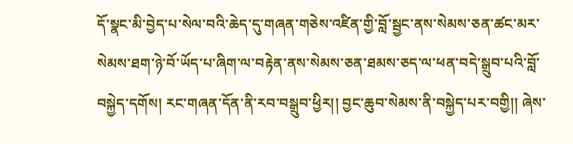དོ་སྣང་མི་བྱེད་པ་སེལ་བའི་ཆེད་དུ་གཞན་གཅེས་འཛིན་གྱི་བློ་སྦྱང་ནས་སེམས་ཅན་ཚང་མར་སེམས་ཐག་ཉེ་བོ་ཡོད་པ་ཞིག་ལ་བརྟེན་ནས་སེམས་ཅན་ཐམས་ཅད་ལ་ཕན་བདེ་སྒྲུབ་པའི་བློ་བསྐྱེད་དགོས། རང་གཞན་དོན་ནི་རབ་བསྒྲུབ་ཕྱིར།། བྱང་ཆུབ་སེམས་ནི་བསྐྱེད་པར་བགྱི།། ཞེས་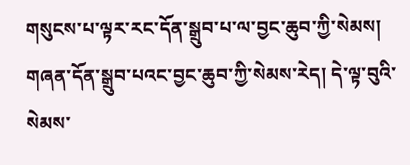གསུངས་པ་ལྟར་རང་དོན་སྒྲུབ་པ་ལ་བྱང་ཆུབ་ཀྱི་སེམས། གཞན་དོན་སྒྲུབ་པའང་བྱང་ཆུབ་ཀྱི་སེམས་རེད། དེ་ལྟ་བུའི་སེམས་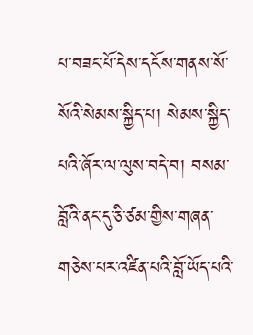པ་བཟང་པོ་དེས་དངོས་གནས་སོ་སོའི་སེམས་སྐྱིད་པ། སེམས་སྐྱིད་པའི་ཞོར་ལ་ལུས་བདེ་བ། བསམ་བློའི་ནང་དུ་ཅི་ཙམ་གྱིས་གཞན་གཅེས་པར་འཛིན་པའི་བློ་ཡོད་པའི་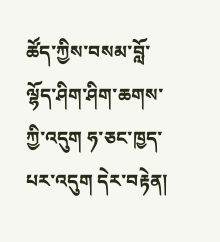ཚོད་ཀྱིས་བསམ་བློ་ལྷོད་ཤིག་ཤིག་ཆགས་ཀྱི་འདུག ཧ་ཅང་ཁྱད་པར་འདུག དེར་བརྟེན།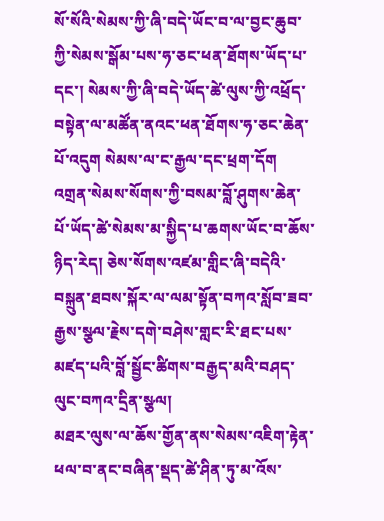སོ་སོའི་སེམས་ཀྱི་ཞི་བདེ་ཡོང་བ་ལ་བྱང་ཆུབ་ཀྱི་སེམས་སྒོམ་པས་ཧ་ཅང་ཕན་ཐོགས་ཡོད་པ་དང་། སེམས་ཀྱི་ཞི་བདེ་ཡོད་ཚེ་ལུས་ཀྱི་འཕྲོད་བསྟེན་ལ་མཚོན་ནའང་ཕན་ཐོགས་ཧ་ཅང་ཆེན་པོ་འདུག སེམས་ལ་ང་རྒྱལ་དང་ཕྲག་དོག འགྲན་སེམས་སོགས་ཀྱི་བསམ་བློ་ཤུགས་ཆེན་པོ་ཡོད་ཚེ་སེམས་མ་སྐྱིད་པ་ཆགས་ཡོང་བ་ཆོས་ཉིད་རེད། ཅེས་སོགས་འཛམ་གླིང་ཞི་བདེའི་བསྐྲུན་ཐབས་སྐོར་ལ་ལམ་སྟོན་བཀའ་སློབ་ཟབ་རྒྱས་སྩལ་རྗེས་དགེ་བཤེས་གླང་རི་ཐང་པས་མཛད་པའི་བློ་སྦྱོང་ཚིགས་བརྒྱད་མའི་བཤད་ལུང་བཀའ་དྲིན་སྩལ།
མཐར་ལུས་ལ་ཆོས་གྱོན་ནས་སེམས་འཇིག་རྟེན་ཕལ་བ་ནང་བཞིན་སྡད་ཚེ་ཤིན་ཏུ་མ་འོས་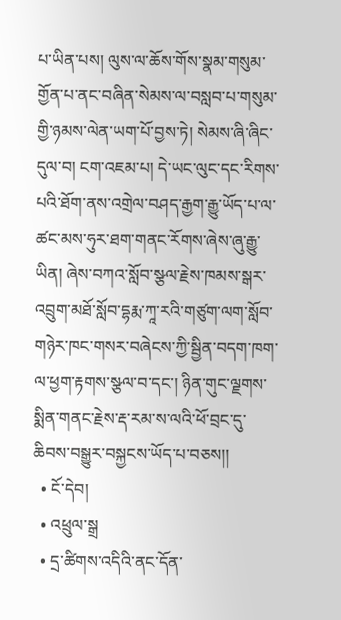པ་ཡིན་པས། ལུས་ལ་ཆོས་གོས་སྣམ་གསུམ་གྱོན་པ་ནང་བཞིན་སེམས་ལ་བསླབ་པ་གསུམ་གྱི་ཉམས་ལེན་ཡག་པོ་བྱས་ཏེ། སེམས་ཞི་ཞིང་དུལ་བ། ངག་འཇམ་པ། དེ་ཡང་ལུང་དང་རིགས་པའི་ཐོག་ནས་འགྲེལ་བཤད་རྒྱག་རྒྱུ་ཡོད་པ་ལ་ཚང་མས་ཧུར་ཐག་གནང་རོགས་ཞེས་ཞུ་རྒྱུ་ཡིན། ཞེས་བཀའ་སློབ་སྩལ་རྗེས་ཁམས་སྒར་འབྲུག་མཐོ་སློབ་དྷརྨ་ཀཱ་རའི་གཙུག་ལག་སློབ་གཉེར་ཁང་གསར་བཞེངས་ཀྱི་སྦྱིན་བདག་ཁག་ལ་ཕྱག་རྟགས་སྩལ་བ་དང་། ཉིན་གུང་ལྗགས་སྨིན་གནང་རྗེས་རྡ་རམ་ས་ལའི་ཕོ་བྲང་དུ་ཆིབས་བསྒྱུར་བསྐྱངས་ཡོད་པ་བཅས།།
  • ངོ་དེབ།
  • འཕྲུལ་སྒྲ
  • དྲ་ཚིགས་འདིའི་ནང་དོན་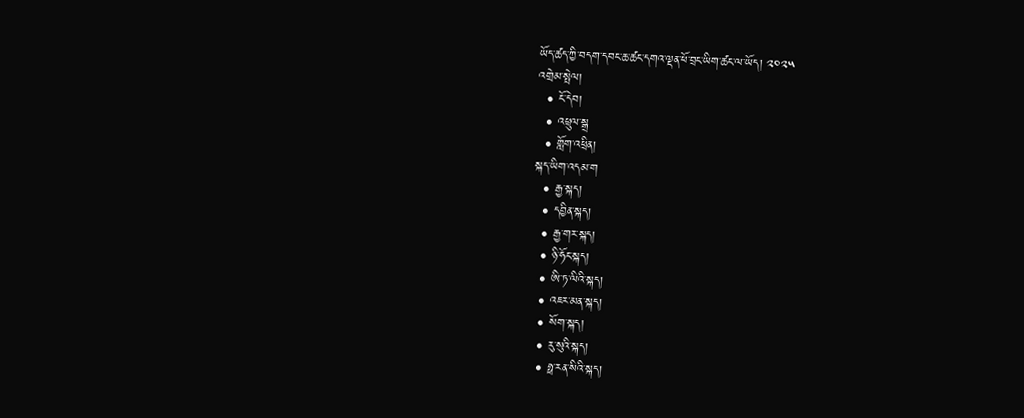ཡོད་ཚད་ཀྱི་བདག་དབང་ཆ་ཚང་དགའ་ལྡན་ཕོ་བྲང་ཡིག་ཚང་ལ་ཡོད། ༢༠༢༥
འགྲེམ་སྤེལ།
  • ངོ་དེབ།
  • འཕྲུལ་སྒྲ
  • གློག་འཕྲིན།
སྐད་ཡིག་འདམ་ག
  • རྒྱ་སྐད།
  • དབྱིན་སྐད།
  • རྒྱ་གར་སྐད།
  • ཉི་ཧོང་སྐད།
  • ཨི་ཏ་ལིའི་སྐད།
  • འཇར་མན་སྐད།
  • སོག་སྐད།
  • རུ་སུའི་སྐད།
  • ཧྥ་རན་སིའི་སྐད།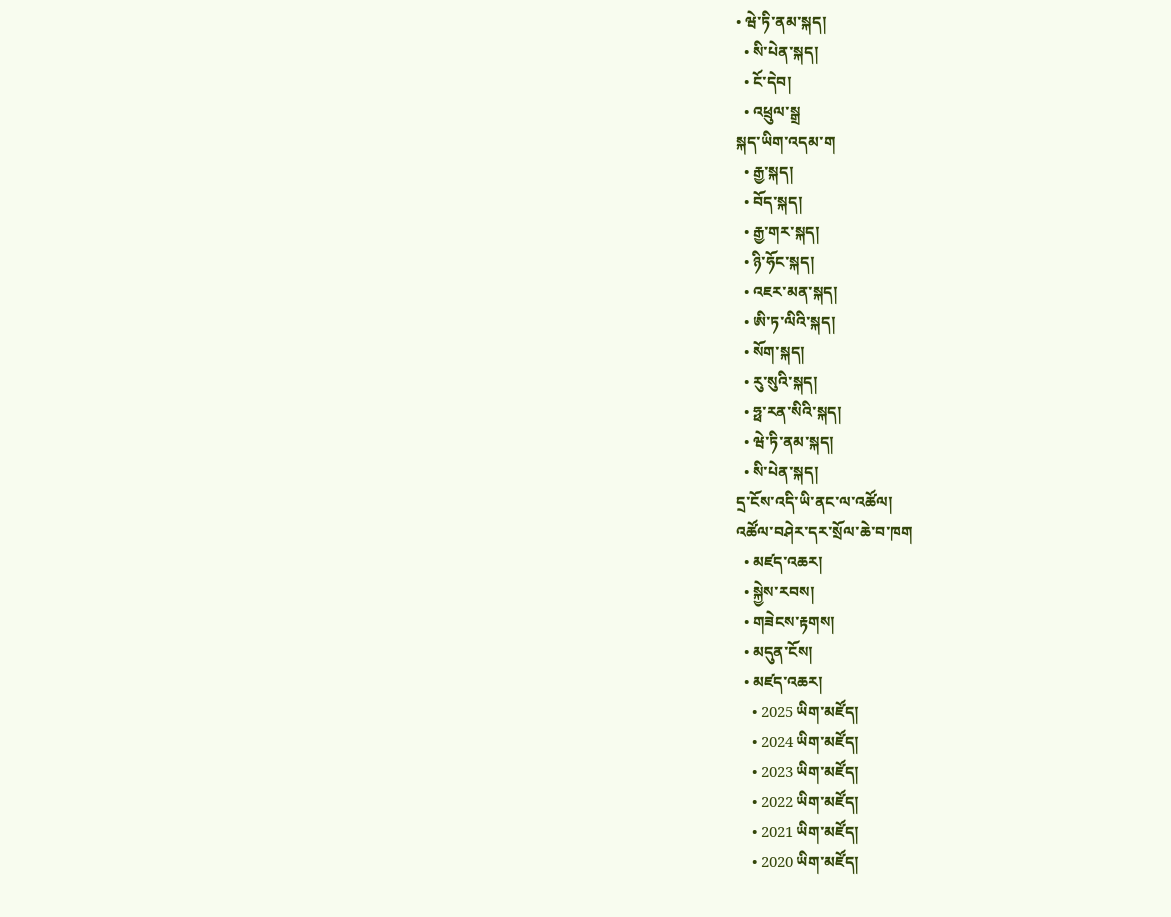• ཝེ་ཏི་ནམ་སྐད།
  • སི་པེན་སྐད།
  • ངོ་དེབ།
  • འཕྲུལ་སྒྲ
སྐད་ཡིག་འདམ་ག
  • རྒྱ་སྐད།
  • བོད་སྐད།
  • རྒྱ་གར་སྐད།
  • ཉི་ཧོང་སྐད།
  • འཇར་མན་སྐད།
  • ཨི་ཏ་ལིའི་སྐད།
  • སོག་སྐད།
  • རུ་སུའི་སྐད།
  • ཧྥ་རན་སིའི་སྐད།
  • ཝེ་ཏི་ནམ་སྐད།
  • སི་པེན་སྐད།
དྲ་ངོས་འདི་ཡི་ནང་ལ་འཚོལ།
འཚོལ་བཤེར་དར་སྲོལ་ཆེ་བ་ཁག
  • མཛད་འཆར།
  • སྐྱེས་རབས།
  • གཟེངས་རྟགས།
  • མདུན་ངོས།
  • མཛད་འཆར།
    • 2025 ཡིག་མཛོད།
    • 2024 ཡིག་མཛོད།
    • 2023 ཡིག་མཛོད།
    • 2022 ཡིག་མཛོད།
    • 2021 ཡིག་མཛོད།
    • 2020 ཡིག་མཛོད།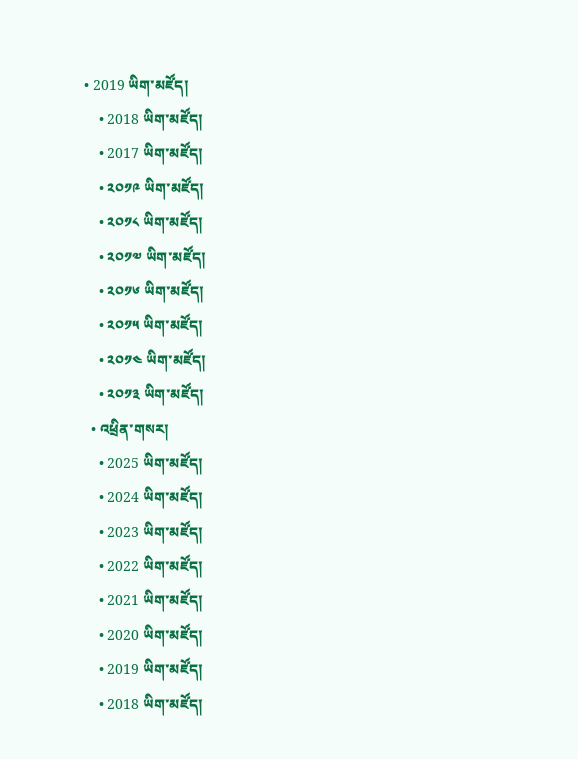• 2019 ཡིག་མཛོད།
    • 2018 ཡིག་མཛོད།
    • 2017 ཡིག་མཛོད།
    • ༢༠༡༩ ཡིག་མཛོད།
    • ༢༠༡༨ ཡིག་མཛོད།
    • ༢༠༡༧ ཡིག་མཛོད།
    • ༢༠༡༦ ཡིག་མཛོད།
    • ༢༠༡༥ ཡིག་མཛོད།
    • ༢༠༡༤ ཡིག་མཛོད།
    • ༢༠༡༣ ཡིག་མཛོད།
  • འཕྲིན་གསར།
    • 2025 ཡིག་མཛོད།
    • 2024 ཡིག་མཛོད།
    • 2023 ཡིག་མཛོད།
    • 2022 ཡིག་མཛོད།
    • 2021 ཡིག་མཛོད།
    • 2020 ཡིག་མཛོད།
    • 2019 ཡིག་མཛོད།
    • 2018 ཡིག་མཛོད།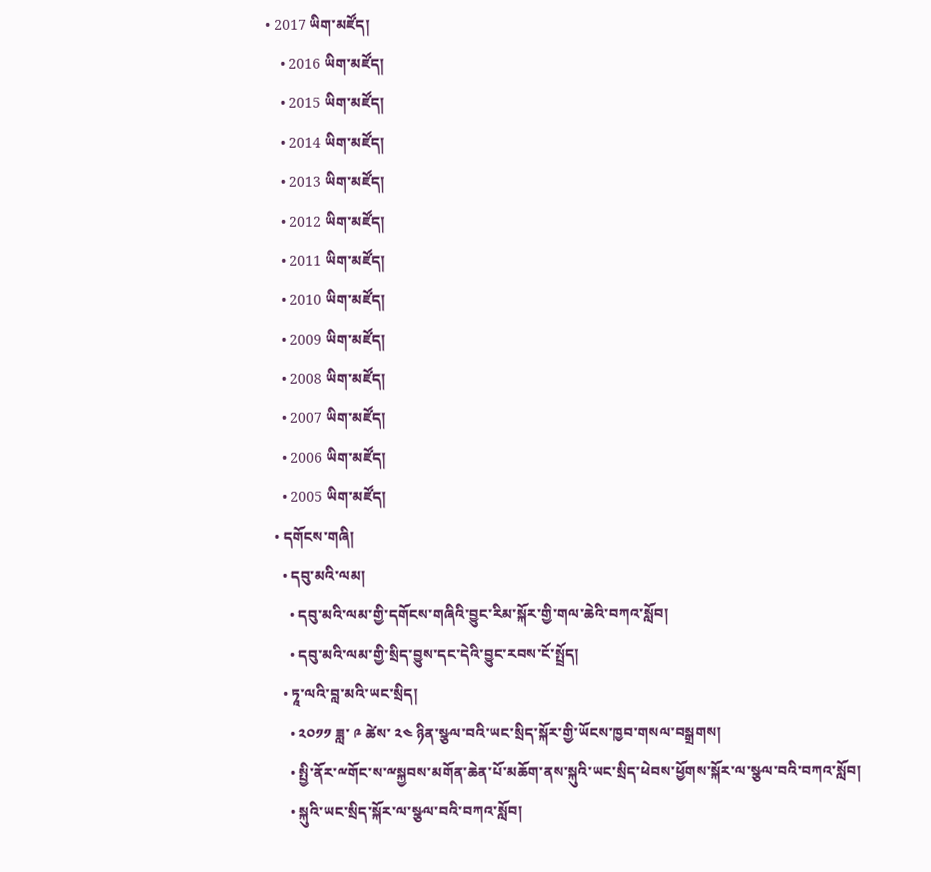• 2017 ཡིག་མཛོད།
    • 2016 ཡིག་མཛོད།
    • 2015 ཡིག་མཛོད།
    • 2014 ཡིག་མཛོད།
    • 2013 ཡིག་མཛོད།
    • 2012 ཡིག་མཛོད།
    • 2011 ཡིག་མཛོད།
    • 2010 ཡིག་མཛོད།
    • 2009 ཡིག་མཛོད།
    • 2008 ཡིག་མཛོད།
    • 2007 ཡིག་མཛོད།
    • 2006 ཡིག་མཛོད།
    • 2005 ཡིག་མཛོད།
  • དགོངས་གཞི།
    • དབུ་མའི་ལམ།
      • དབུ་མའི་ལམ་གྱི་དགོངས་གཞིའི་བྱུང་རིམ་སྐོར་གྱི་གལ་ཆེའི་བཀའ་སློབ།
      • དབུ་མའི་ལམ་གྱི་སྲིད་བྱུས་དང་དེའི་བྱུང་རབས་ངོ་སྤྲོད།
    • ཏཱ་ལའི་བླ་མའི་ཡང་སྲིད།
      • ༢༠༡༡ ཟླ་ ༩ ཚེས་ ༢༤ ཉིན་སྩལ་བའི་ཡང་སྲིད་སྐོར་གྱི་ཡོངས་ཁྱབ་གསལ་བསྒྲགས།
      • སྤྱི་ནོར་ྋགོང་ས་ྋསྐྱབས་མགོན་ཆེན་པོ་མཆོག་ནས་སྐུའི་ཡང་སྲིད་ཕེབས་ཕྱོགས་སྐོར་ལ་སྩལ་བའི་བཀའ་སློབ།
      • སྐུའི་ཡང་སྲིད་སྐོར་ལ་སྩལ་བའི་བཀའ་སློབ།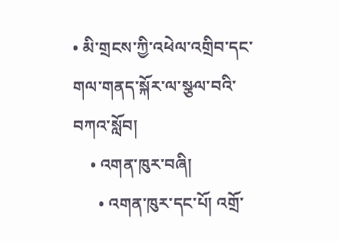• མི་གྲངས་ཀྱི་འཕེལ་འགྲིབ་དང་གལ་གནད་སྐོར་ལ་སྩལ་བའི་བཀའ་སློབ།
    • འགན་ཁུར་བཞི།
      • འགན་ཁུར་དང་པོ། འགྲོ་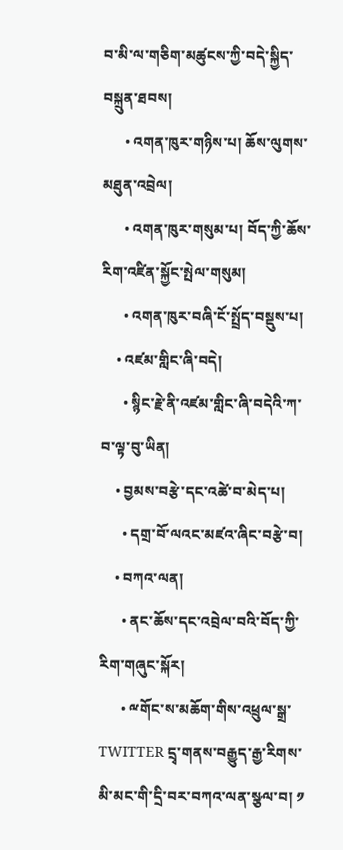བ་མི་ལ་གཅིག་མཚུངས་ཀྱི་བདེ་སྐྱིད་བསྐྲུན་ཐབས།
      • འགན་ཁུར་གཉིས་པ། ཆོས་ལུགས་མཐུན་འབྲེལ།
      • འགན་ཁུར་གསུམ་པ། བོད་ཀྱི་ཆོས་རིག་འཛིན་སྐྱོང་སྤེལ་གསུམ།
      • འགན་ཁུར་བཞི་ངོ་སྤྲོད་བསྡུས་པ།
    • འཛམ་གླིང་ཞི་བདེ།
      • སྙིང་རྗེ་ནི་འཛམ་གླིང་ཞི་བདེའི་ཀ་བ་ལྟ་བུ་ཡིན།
    • བྱམས་བརྩེ་དང་འཚེ་བ་མེད་པ།
      • དགྲ་བོ་ལའང་མཛའ་ཞིང་བརྩེ་བ།
    • བཀའ་ལན།
      • ནང་ཆོས་དང་འབྲེལ་བའི་བོད་ཀྱི་རིག་གཞུང་སྐོར།
      • ྋགོང་ས་མཆོག་གིས་འཕྲུལ་སྒྲ་TWITTER དྲྭ་གནས་བརྒྱུད་རྒྱ་རིགས་མི་མང་གི་དྲི་བར་བཀའ་ལན་སྩལ་བ། ༡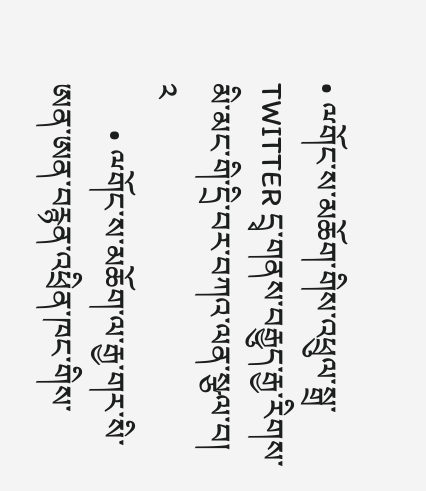• ྋགོང་ས་མཆོག་གིས་འཕྲུལ་སྒྲ་TWITTER དྲྭ་གནས་བརྒྱུད་རྒྱ་རིགས་མི་མང་གི་དྲི་བར་བཀའ་ལན་སྩལ་བ། ༢
      • ྋགོང་ས་མཆོག་ལ་རྒྱ་གར་སི་ཨན་ཨན་བརྙན་འཕྲིན་ཁང་གིས་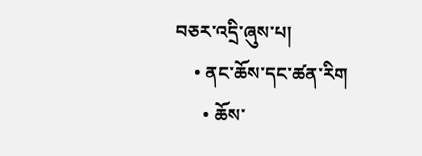བཅར་འདྲི་ཞུས་པ།
    • ནང་ཆོས་དང་ཚན་རིག
      • ཆོས་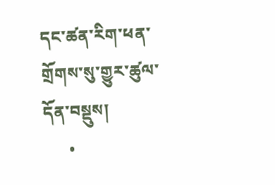དང་ཚན་རིག་ཕན་གྲོགས་སུ་གྱུར་ཚུལ་དོན་བསྡུས།
      •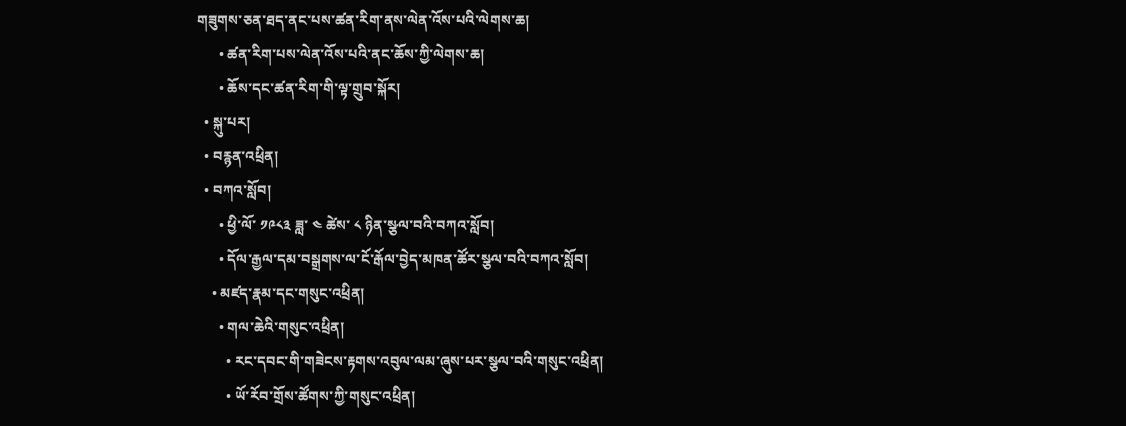གཟུགས་ཅན་ཐད་ནང་པས་ཚན་རིག་ནས་ལེན་འོས་པའི་ལེགས་ཆ།
      • ཚན་རིག་པས་ལེན་འོས་པའི་ནང་ཆོས་ཀྱི་ལེགས་ཆ།
      • ཆོས་དང་ཚན་རིག་གི་ལྟ་གྲུབ་སྐོར།
  • སྐུ་པར།
  • བརྙན་འཕྲིན།
  • བཀའ་སློབ།
      • ཕྱི་ལོ་ ༡༩༨༣ ཟླ་ ༤ ཚེས་ ༨ ཉིན་སྩལ་བའི་བཀའ་སློབ།
      • དོལ་རྒྱལ་དམ་བསྒྲགས་ལ་ངོ་རྒོལ་བྱེད་མཁན་ཚོར་སྩལ་བའི་བཀའ་སློབ།
    • མཛད་རྣམ་དང་གསུང་འཕྲིན།
      • གལ་ཆེའི་གསུང་འཕྲིན།
        • རང་དབང་གི་གཟེངས་རྟགས་འབུལ་ལམ་ཞུས་པར་སྩལ་བའི་གསུང་འཕྲིན།
        • ཡོ་རོབ་གྲོས་ཚོགས་ཀྱི་གསུང་འཕྲིན།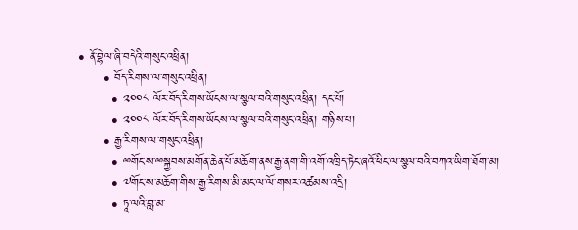• ནོ་བྷེལ་ཞི་བདེའི་གསུང་འཕྲིན།
      • བོད་རིགས་ལ་གསུང་འཕྲིན།
        • ༢༠༠༨ ལོར་བོད་རིགས་ཡོངས་ལ་སྩལ་བའི་གསུང་འཕྲིན། དང་པོ།
        • ༢༠༠༨ ལོར་བོད་རིགས་ཡོངས་ལ་སྩལ་བའི་གསུང་འཕྲིན། གཉིས་པ།
      • རྒྱ་རིགས་ལ་གསུང་འཕྲིན།
        • ྋགོང་ས་ྋསྐྱབས་མགོན་ཆེན་པོ་མཆོག་ནས་རྒྱ་ནག་གི་འགོ་འཁྲིད་ཏེང་ཞའོ་ཕིང་ལ་སྩལ་བའི་བཀའ་ཡིག་ཐོག་མ།
        • ༧གོང་ས་མཆོག་གིས་རྒྱ་རིགས་མི་མང་ལ་ལོ་གསར་འཚམས་འདྲི།
        • ཏཱ་ལའི་བླ་མ་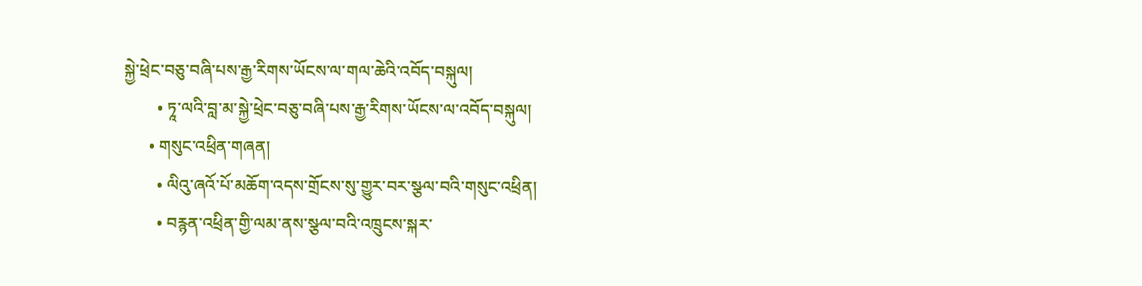སྐྱེ་ཕྲེང་བཅུ་བཞི་པས་རྒྱ་རིགས་ཡོངས་ལ་གལ་ཆེའི་འབོད་བསྐུལ།
        • ཏཱ་ལའི་བླ་མ་སྐྱེ་ཕྲེང་བཅུ་བཞི་པས་རྒྱ་རིགས་ཡོངས་ལ་འབོད་བསྐུལ།
      • གསུང་འཕྲིན་གཞན།
        • ལིའུ་ཞའོ་པོ་མཆོག་འདས་གྲོངས་སུ་གྱུར་བར་སྩལ་བའི་གསུང་འཕྲིན།
        • བརྙན་འཕྲིན་གྱི་ལམ་ནས་སྩལ་བའི་འཁྲུངས་སྐར་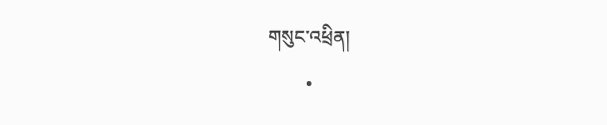གསུང་འཕྲིན།
        •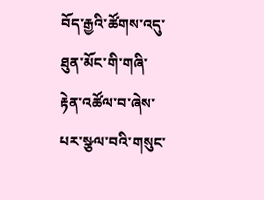བོད་རྒྱའི་ཚོགས་འདུ་ཐུན་མོང་གི་གཞི་རྟེན་འཚོལ་བ་ཞེས་པར་སྩལ་བའི་གསུང་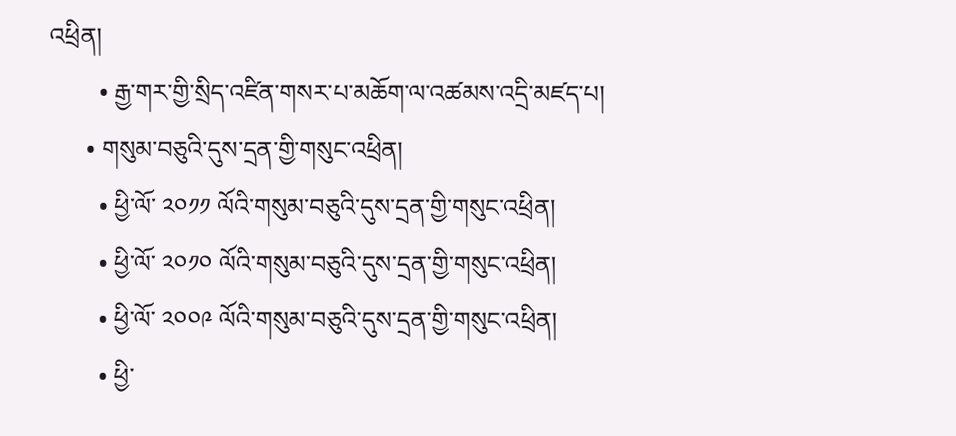འཕྲིན།
        • རྒྱ་གར་གྱི་སྲིད་འཛིན་གསར་པ་མཆོག་ལ་འཚམས་འདྲི་མཛད་པ།
      • གསུམ་བཅུའི་དུས་དྲན་གྱི་གསུང་འཕྲིན།
        • ཕྱི་ལོ་ ༢༠༡༡ ལོའི་གསུམ་བཅུའི་དུས་དྲན་གྱི་གསུང་འཕྲིན།
        • ཕྱི་ལོ་ ༢༠༡༠ ལོའི་གསུམ་བཅུའི་དུས་དྲན་གྱི་གསུང་འཕྲིན།
        • ཕྱི་ལོ་ ༢༠༠༩ ལོའི་གསུམ་བཅུའི་དུས་དྲན་གྱི་གསུང་འཕྲིན།
        • ཕྱི་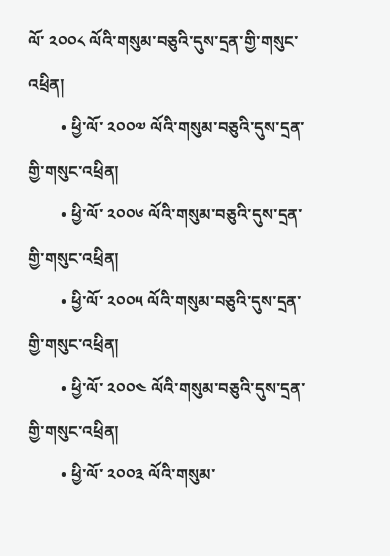ལོ་ ༢༠༠༨ ལོའི་གསུམ་བཅུའི་དུས་དྲན་གྱི་གསུང་འཕྲིན།
        • ཕྱི་ལོ་ ༢༠༠༧ ལོའི་གསུམ་བཅུའི་དུས་དྲན་གྱི་གསུང་འཕྲིན།
        • ཕྱི་ལོ་ ༢༠༠༦ ལོའི་གསུམ་བཅུའི་དུས་དྲན་གྱི་གསུང་འཕྲིན།
        • ཕྱི་ལོ་ ༢༠༠༥ ལོའི་གསུམ་བཅུའི་དུས་དྲན་གྱི་གསུང་འཕྲིན།
        • ཕྱི་ལོ་ ༢༠༠༤ ལོའི་གསུམ་བཅུའི་དུས་དྲན་གྱི་གསུང་འཕྲིན།
        • ཕྱི་ལོ་ ༢༠༠༣ ལོའི་གསུམ་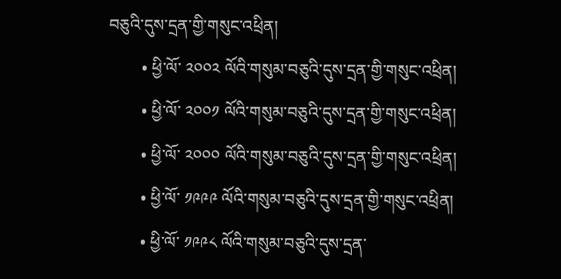བཅུའི་དུས་དྲན་གྱི་གསུང་འཕྲིན།
        • ཕྱི་ལོ་ ༢༠༠༢ ལོའི་གསུམ་བཅུའི་དུས་དྲན་གྱི་གསུང་འཕྲིན།
        • ཕྱི་ལོ་ ༢༠༠༡ ལོའི་གསུམ་བཅུའི་དུས་དྲན་གྱི་གསུང་འཕྲིན།
        • ཕྱི་ལོ་ ༢༠༠༠ ལོའི་གསུམ་བཅུའི་དུས་དྲན་གྱི་གསུང་འཕྲིན།
        • ཕྱི་ལོ་ ༡༩༩༩ ལོའི་གསུམ་བཅུའི་དུས་དྲན་གྱི་གསུང་འཕྲིན།
        • ཕྱི་ལོ་ ༡༩༩༨ ལོའི་གསུམ་བཅུའི་དུས་དྲན་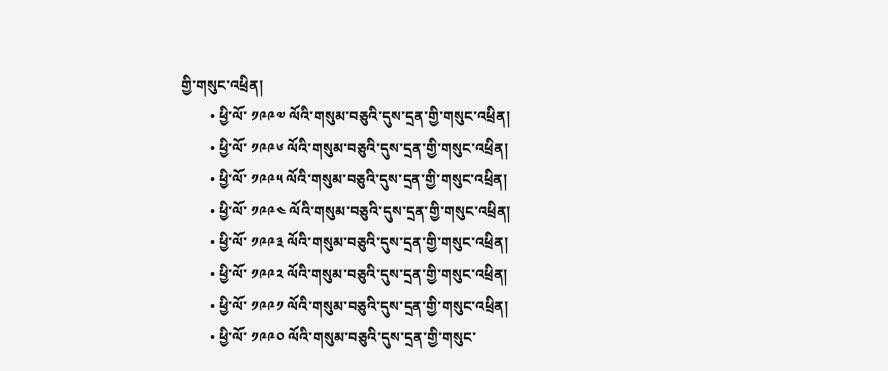གྱི་གསུང་འཕྲིན།
        • ཕྱི་ལོ་ ༡༩༩༧ ལོའི་གསུམ་བཅུའི་དུས་དྲན་གྱི་གསུང་འཕྲིན།
        • ཕྱི་ལོ་ ༡༩༩༦ ལོའི་གསུམ་བཅུའི་དུས་དྲན་གྱི་གསུང་འཕྲིན།
        • ཕྱི་ལོ་ ༡༩༩༥ ལོའི་གསུམ་བཅུའི་དུས་དྲན་གྱི་གསུང་འཕྲིན།
        • ཕྱི་ལོ་ ༡༩༩༤ ལོའི་གསུམ་བཅུའི་དུས་དྲན་གྱི་གསུང་འཕྲིན།
        • ཕྱི་ལོ་ ༡༩༩༣ ལོའི་གསུམ་བཅུའི་དུས་དྲན་གྱི་གསུང་འཕྲིན།
        • ཕྱི་ལོ་ ༡༩༩༢ ལོའི་གསུམ་བཅུའི་དུས་དྲན་གྱི་གསུང་འཕྲིན།
        • ཕྱི་ལོ་ ༡༩༩༡ ལོའི་གསུམ་བཅུའི་དུས་དྲན་གྱི་གསུང་འཕྲིན།
        • ཕྱི་ལོ་ ༡༩༩༠ ལོའི་གསུམ་བཅུའི་དུས་དྲན་གྱི་གསུང་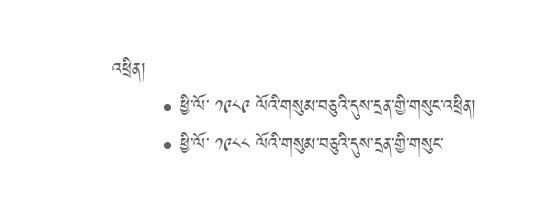འཕྲིན།
        • ཕྱི་ལོ་ ༡༩༨༩ ལོའི་གསུམ་བཅུའི་དུས་དྲན་གྱི་གསུང་འཕྲིན།
        • ཕྱི་ལོ་ ༡༩༨༨ ལོའི་གསུམ་བཅུའི་དུས་དྲན་གྱི་གསུང་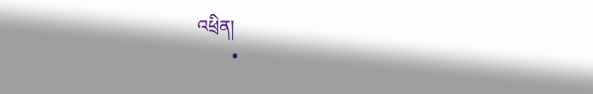འཕྲིན།
        •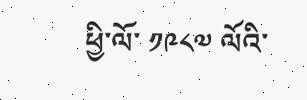ཕྱི་ལོ་ ༡༩༨༧ ལོའི་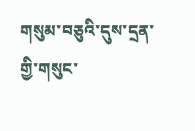གསུམ་བཅུའི་དུས་དྲན་གྱི་གསུང་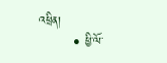འཕྲིན།
        • ཕྱི་ལོ་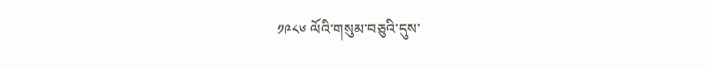༡༩༨༦ ལོའི་གསུམ་བཅུའི་དུས་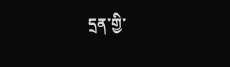དྲན་གྱི་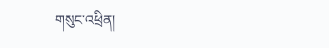གསུང་འཕྲིན།